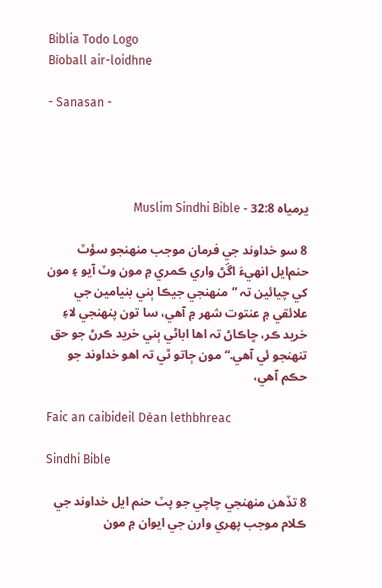Biblia Todo Logo
Bìoball air-loidhne

- Sanasan -




يرمياہ 32:8 - Muslim Sindhi Bible

8 سو خداوند جي فرمان موجب منهنجو سؤٽ حنم‌ايل انهيءَ اڱڻ واري ڪمري ۾ مون وٽ آيو ۽ مون کي چيائين تہ ”منهنجي جيڪا ٻني بنيامين جي علائقي ۾ عنتوت شهر ۾ آهي، سا تون پنهنجي لاءِ خريد ڪر، ڇاڪاڻ تہ اها اباڻي ٻني خريد ڪرڻ جو حق تنهنجو ئي آهي.“ مون ڄاتو ٿي تہ اهو خداوند جو حڪم آهي،

Faic an caibideil Dèan lethbhreac

Sindhi Bible

8 تڏهن منهنجي چاچي جو پٽ حنم ايل خداوند جي ڪلام موجب پهري وارن جي ايوان ۾ مون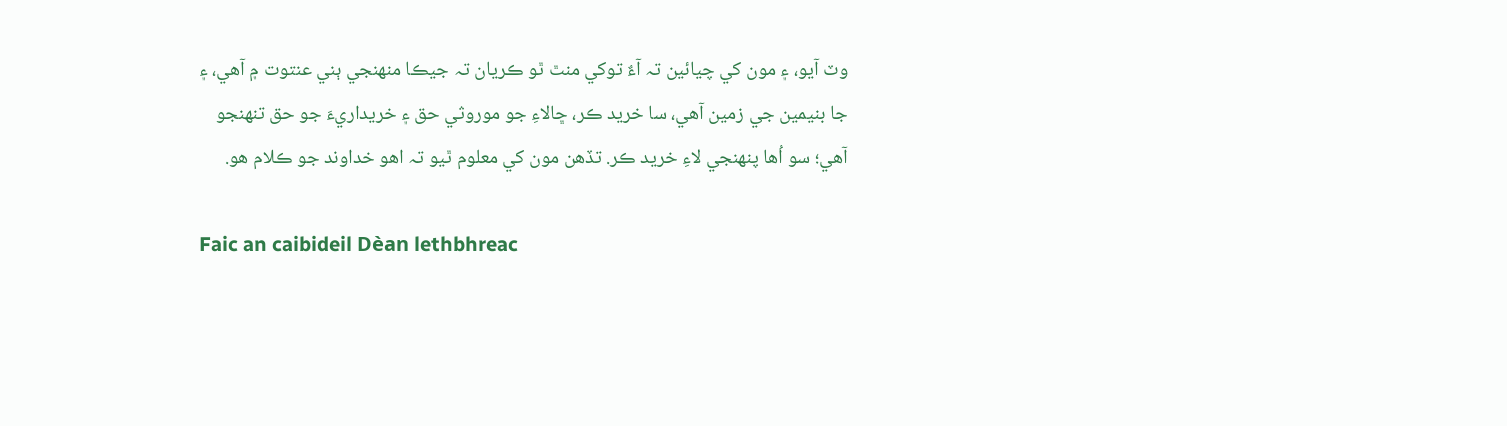وٽ آيو، ۽ مون کي چيائين تہ آءٌ توکي منٿ ٿو ڪريان تہ جيڪا منهنجي ٻني عنتوت ۾ آهي، ۽ جا بنيمين جي زمين آهي، سا خريد ڪر، ڇالاءِ جو موروثي حق ۽ خريداريءَ جو حق تنهنجو آهي؛ سو اُها پنهنجي لاءِ خريد ڪر. تڏهن مون کي معلوم ٿيو تہ اهو خداوند جو ڪلام هو.

Faic an caibideil Dèan lethbhreac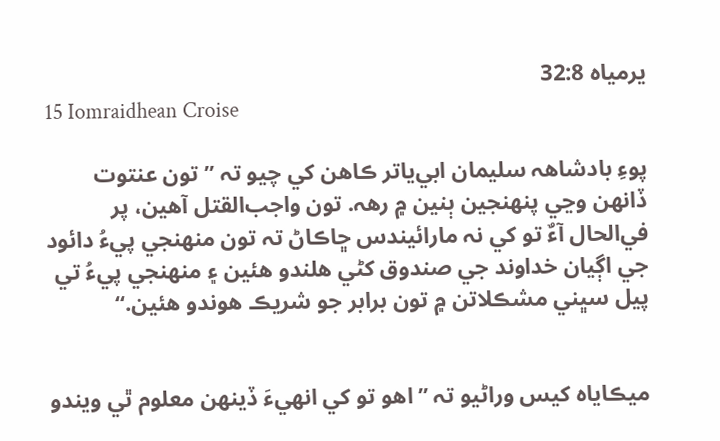يرمياہ 32:8
15 Iomraidhean Croise

پوءِ بادشاهہ سليمان ابي‌ياتر ڪاهن کي چيو تہ ”تون عنتوت ڏانهن وڃي پنهنجين ٻنين ۾ رهہ. تون واجب‌القتل آهين، پر في‌الحال آءٌ تو کي نہ مارائيندس ڇاڪاڻ تہ تون منهنجي پيءُ دائود جي اڳيان خداوند جي صندوق کڻي هلندو هئين ۽ منهنجي پيءُ تي پيل سڀني مشڪلاتن ۾ تون برابر جو شريڪ هوندو هئين.“


ميڪاياہ کيس وراڻيو تہ ”اهو تو کي انهيءَ ڏينهن معلوم ٿي ويندو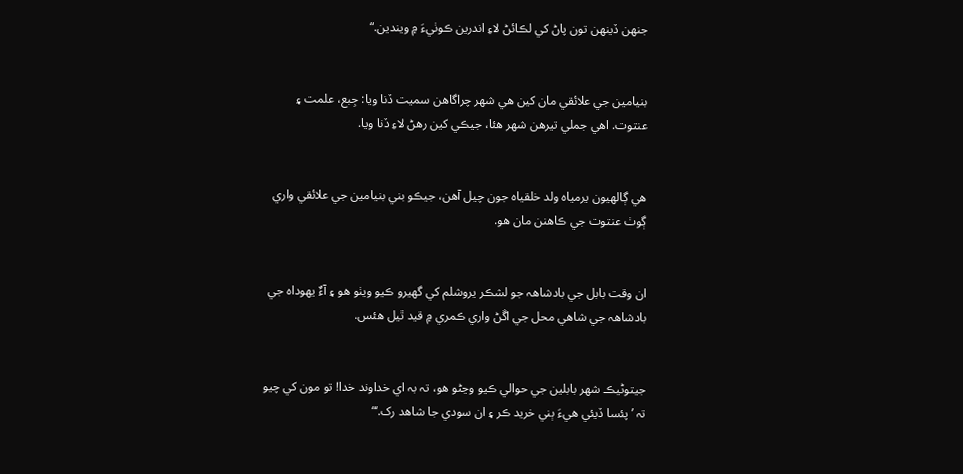جنهن ڏينهن تون پاڻ کي لڪائڻ لاءِ اندرين ڪوٺيءَ ۾ ويندين.“


بنيامين جي علائقي مان کين هي شهر چراگاهن سميت ڏنا ويا: جِبع، علمت ۽ عنتوت. اهي جملي تيرهن شهر هئا، جيڪي کين رهڻ لاءِ ڏنا ويا.


هي ڳالهيون يرمياہ ولد خلقياہ جون چيل آهن، جيڪو بني بنيامين جي علائقي واري ڳوٺ عنتوت جي ڪاهنن مان هو.


ان وقت بابل جي بادشاهہ جو لشڪر يروشلم کي گھيرو ڪيو ويٺو هو ۽ آءٌ يهوداہ جي بادشاهہ جي شاهي محل جي اڱڻ واري ڪمري ۾ قيد ٿيل هئس.


جيتوڻيڪ شهر بابلين جي حوالي ڪيو وڃڻو هو، تہ بہ اي خداوند خدا! تو مون کي چيو تہ ’پئسا ڏيئي هيءَ ٻني خريد ڪر ۽ ان سودي جا شاهد رک.‘“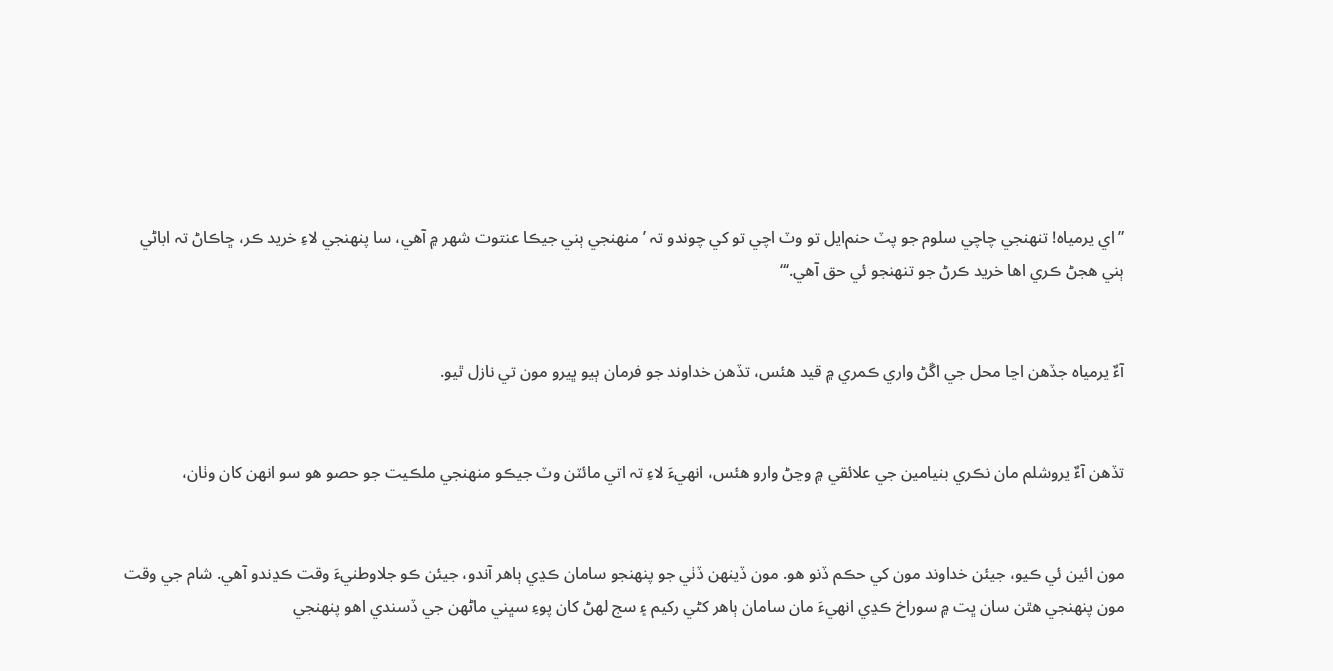”اي يرمياہ! تنهنجي چاچي سلوم جو پٽ حنم‌ايل تو وٽ اچي تو کي چوندو تہ ’منهنجي ٻني جيڪا عنتوت شهر ۾ آهي، سا پنهنجي لاءِ خريد ڪر، ڇاڪاڻ تہ اباڻي ٻني هجڻ ڪري اها خريد ڪرڻ جو تنهنجو ئي حق آهي.‘“


آءٌ يرمياہ جڏهن اڃا محل جي اڱڻ واري ڪمري ۾ قيد هئس، تڏهن خداوند جو فرمان ٻيو ڀيرو مون تي نازل ٿيو.


تڏهن آءٌ يروشلم مان نڪري بنيامين جي علائقي ۾ وڃڻ وارو هئس، انهيءَ لاءِ تہ اتي مائٽن وٽ جيڪو منهنجي ملڪيت جو حصو هو سو انهن کان وٺان،


مون ائين ئي ڪيو، جيئن خداوند مون کي حڪم ڏنو هو. مون ڏينهن ڏٺي جو پنهنجو سامان ڪڍي ٻاهر آندو، جيئن ڪو جلاوطنيءَ وقت ڪڍندو آهي. شام جي وقت مون پنهنجي هٿن سان ڀت ۾ سوراخ ڪڍي انهيءَ مان سامان ٻاهر کڻي رکيم ۽ سج لهڻ کان پوءِ سڀني ماڻهن جي ڏسندي اهو پنهنجي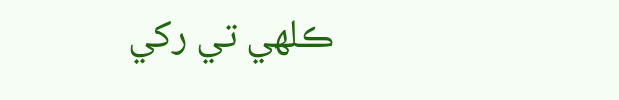ڪلهي تي رکي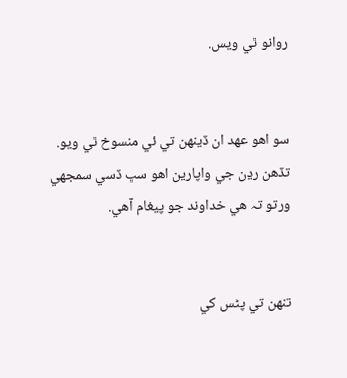روانو ٿي ويس.


سو اهو عهد ان ڏينهن تي ئي منسوخ ٿي ويو. تڏهن رڍن جي واپارين اهو سڀ ڏسي سمجھي ورتو تہ هي خداوند جو پيغام آهي.


تنهن تي پڻس کي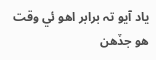ياد آيو تہ برابر اهو ئي وقت هو جڏهن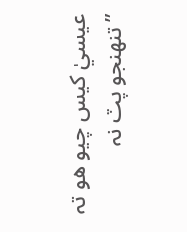عيسيٰ کيس چيو هو تہ ”تنهنجو پٽ نہ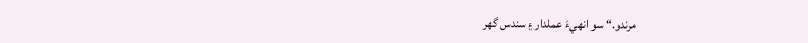مرندو.“ سو انهيءَ عملدار ۽ سندس گھر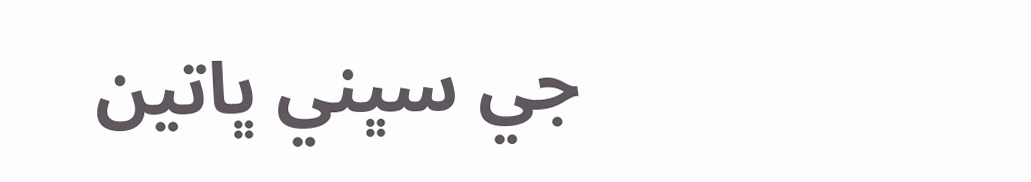جي سڀني ڀاتين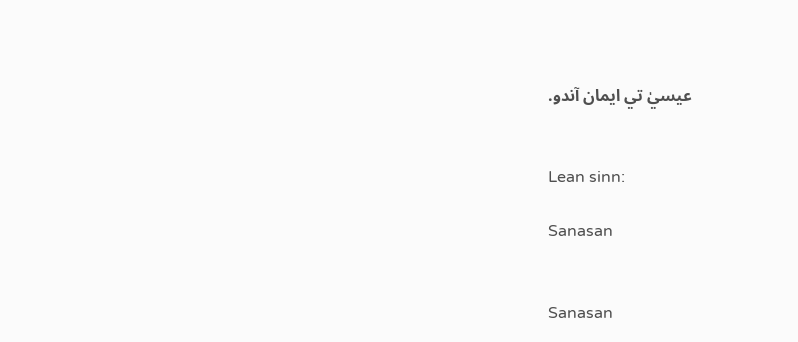عيسيٰ تي ايمان آندو.


Lean sinn:

Sanasan


Sanasan